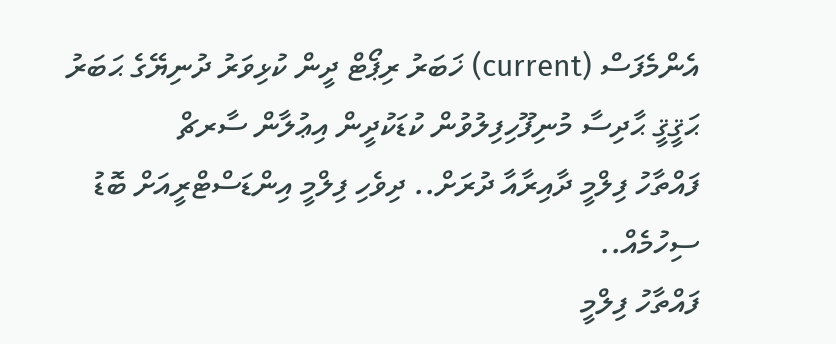އެންމެފަސް (current) ޚަބަރު ރިޕޯޓް ދީން ކުޅިވަރު ދުނިޔޭގެ ޙަބަރު ޙަޤީޤީ ޙާދިސާ މުނިފޫހިފިލުވުން ކުޑަކުދީން އިޢުލާން ސާރޗް
ފައްތާހު ފިލްމީ ދާއިރާއާ ދުރަށް.. ދިވެހި ފިލްމީ އިންޑަސްޓްރީއަށް ބޮޑު ސިހުމެއް..
ފައްތާހު ފިލްމީ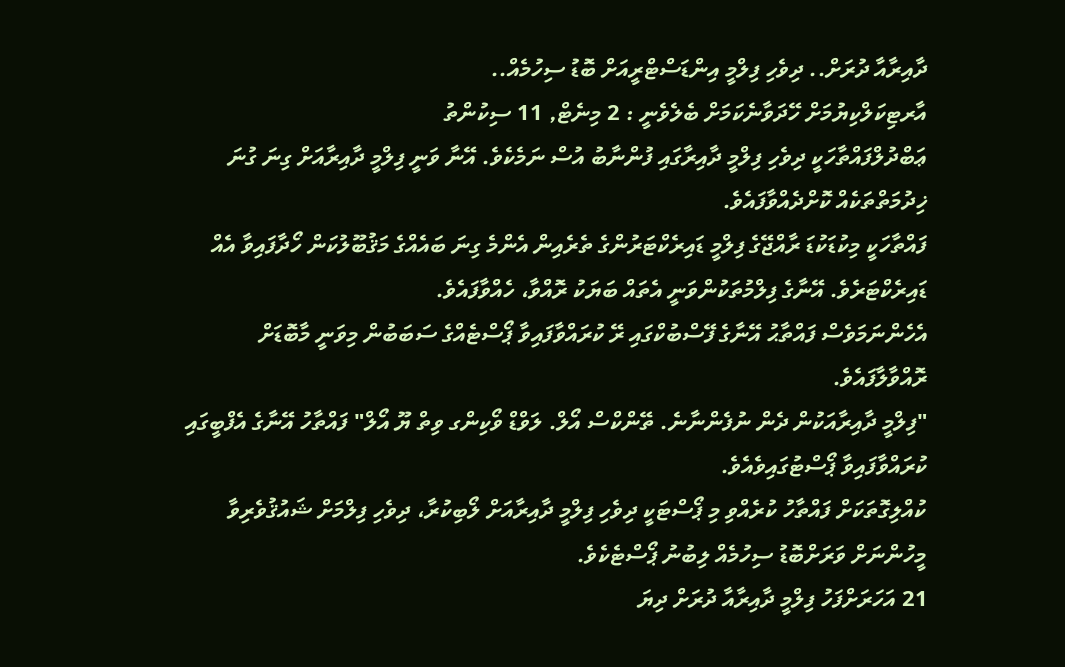ދާއިރާއާ ދުރަށް.. ދިވެހި ފިލްމީ އިންޑަސްޓްރީއަށް ބޮޑު ސިހުމެއް..
އާރޓިކަލްކިޔުމަށް ހޭދަވާނެކަމަށް ބެލެވެނީ : 2 މިނެޓް, 11 ސިކުންތު
ޢަބްދުލްފައްތާހަކީ ދިވެހި ފިލްމީ ދާއިރާގައި ފުންނާބު އުސް ނަމެކެވެ. އޭނާ ވަނީ ފިލްމީ ދާއިރާއަށް ގިނަ ގުނަ ޚިދުމަތްތަކެއް ކޮށްދެއްވާފައެވެ.
ފައްތާހަކީ މިކުޑަކުޑަ ރާއްޖޭގެ ފިލްމީ ޑައިރެކްޓަރުންގެ ތެރެއިން އެންމެ ގިނަ ބައެއްގެ މަޤުބޫލުކަން ހޯދާފައިވާ އެއް ޑައިރެކްޓަރެވެ. އޭނާގެ ފިލްމުތަކުންވަނީ އެތައް ބަޔަކު ރޮއްވާ، ހެއްވާފައެވެ.
އެހެންނަމަވެސް ފައްތާޙު އޭނާގެ ފޭސްބުކްގައި ރޭ ކުރައްވާފައިވާ ޕޯސްޓެއްގެ ސަބަބުން މިވަނީ މާބޮޑަށް ރޮއްވާލާފައެވެ.
"ފިލްމީ ދާއިރާއަކުން ދެން ނުފެންނާނެ. ތޭންކްސް އޯލް. ލަވްޑް ވޯކިންގ ވިތް ޔޫ އޯލް" ފައްތާހު އޭނާގެ އެފްބީގައި ކުރައްވާފައިވާ ޕޯސްޓުގައިވެއެވެ.
ކުއްލިގޮތަކަށް ފައްތާހު ކުރެއްވި މި ޕޯސްޓަކީ ދިވެހި ފިލްމީ ދާއިރާއަށް ލޯބިކުރާ، ދިވެހި ފިލްމަށް ޝައުޤުވެރިވާ މީހުންނަށް ވަރަށްބޮޑު ސިހުމެއް ލިބުނު ޕޯސްޓެކެވެ.
21 އަހަރަށްފަހު ފިލްމީ ދާއިރާއާ ދުރަށް ދިޔަ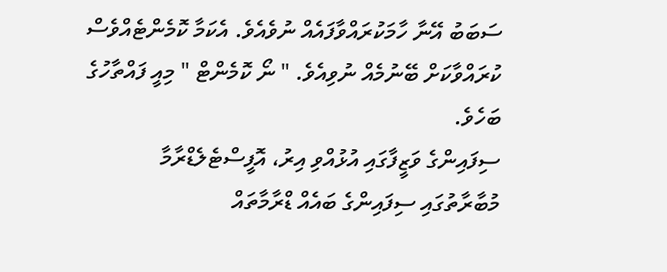ސަބަބު އޭނާ ހާމަކުރައްވާފައެއް ނުވެއެވެ. އެކަމާ ކޮމެންޓެއްވެސް ކުރައްވާކަށް ބޭނުމެއް ނުވިއެވެ. " ނޯ ކޮމެންޓް " މިއީ ފައްތާހުގެ ބަހެވެ.
ސިފައިންގެ ވަޒީފާގައި އުޅުއްވި އިރު، އޮފީސްޓެލެޑްރާމާ މުބާރާތުގައި ސިފައިންގެ ބައެއް ޑްރާމާތައް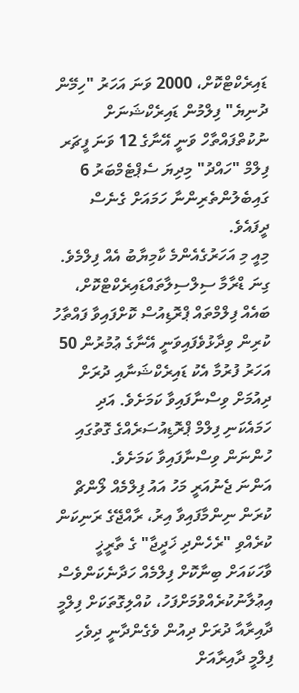ޑައިރެކްޓްކޮށް، 2000 ވަނަ އަހަރު "ހިމޭން ދުނިޔެ" ފިލްމުން ޑައިރެކްޝަނަށް ނުކުތްފައްތާހް ވަނީ އޭނާގެ 12 ވަނަ ފީޗަރ ފިލްމް "ހައްދު" މިދިޔަ ސެޕްޓެމްބަރު 6 ގައިބެލުންތެރިންނާ ހަމައަށް ގެނެސް ދީފައެވެ.
މިއީ މި އަހަރުގެއެންމެ ކާމިޔާބު އެއް ފިލްމެވެ.
ގިނަ ޑްރާމާ ސިލްސިލާތައްޑައިރެކްޓްކޮށް، ބައެއް ފިލްމްތައް ޕްރޮޑިއުސް ކޮށްފައިވާ ފައްތާހު ކުރިން ވިދާޅުވެފައިވަނީ އޭނާގެ ޢުމުރުން 50 އަހަރު ފުރުމާ އެކު ޑައިރެކްޝަނާއި ދުރަށް ދިއުމަށް ވިސްނާފައިވާ ކަމަށެވެ. އަދި ހަމައެކަނި ފިލްމް ޕްރޮޑިއުސަރެއްގެ ގޮތުގައި ހުންނަން ވިސްނާފައިވާ ކަމަށެވެ.
އަންނަ ޖެނުއަރީ މަހު އައު ފިލްމެއް ލޯންޗް ކުރަން ނިންމާފައިވާ އިރު، ރާއްޖޭގެ ރަނިކަން ކުރެއްވި "ރެހެންދި ޚަދީޖާ" ގެ ތާރީޚީ ވާހަކައަށް ބިނާކޮށް ފިލްމެއް ހަދާނެކަންވެސް އިޢުލާނުކުރެއްވުމަށްފަހު، ކުއްލިގޮތަކަށް ފިލްމީ ދާއިރާއާ ދުރަށް ދިއުން ވެގެންދާނީ ދިވެހި ފިލްމީ ދާއިރާއަށް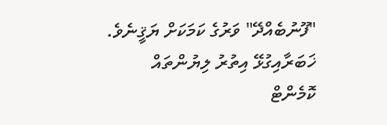"ފޫނުބެއްދޭ" ވަރުގެ ކަމަކަށް ޔަޤީނެވެ.
ޚަބަރާއިގުޅޭ އިތުރު ލިޔުންތައް
ކޮމެންޓް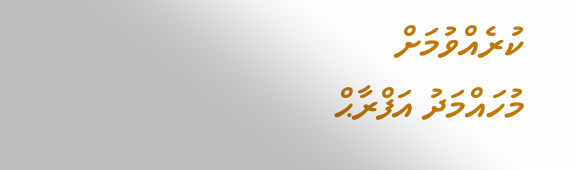ކުރެއްވުމަށް
މުހައްމަދު އަފްރާޙް